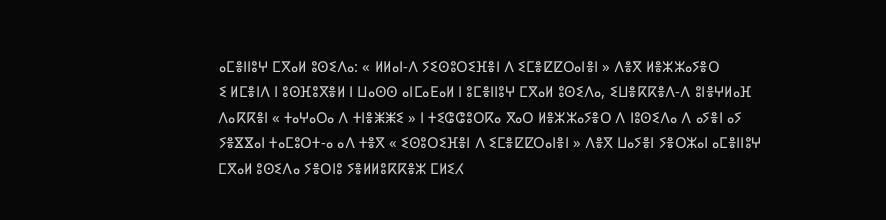ⴰⵎⴻⵏⵏⵓⵖ ⵎⴳⴰⵍ ⵓⵙⵉⴷⴰ: « ⵍⵍⴰⵏ-ⴷ ⵢⵉⵙⵓⵔⵉⴼⴻⵏ ⴷ ⵉⵎⴻⵇⵇⵔⴰⵏⴻⵏ » ⴷⴻⴳ ⵍⴻⵣⵣⴰⵢⴻⵔ
ⵉ ⵍⵎⴻⵏⴷ ⵏ ⵓⵙⴼⵓⴳⴻⵍ ⵏ ⵡⴰⵙⵙ ⴰⵏⵎⴰⴹⴰⵍ ⵏ ⵓⵎⴻⵏⵏⵓⵖ ⵎⴳⴰⵍ ⵓⵙⵉⴷⴰ, ⵉⵡⴻⴽⴽⴻⴷ-ⴷ ⵓⵏⴻⵖⵍⴰⴼ ⴷⴰⴽⴽⴻⵏ « ⵜⴰⵖⴰⵔⴰ ⴷ ⵜⵏⴻⵥⵥⵉ » ⵏ ⵜⵉⵛⵛⵓⵔⴽⴰ ⴳⴰⵔ ⵍⴻⵣⵣⴰⵢⴻⵔ ⴷ ⵏⵓⵙⵉⴷⴰ ⴷ ⴰⵢⴻⵏ ⴰⵢ ⵢⴻⴵⴵⴰⵏ ⵜⴰⵎⵓⵔⵜ-ⴰ ⴰⴷ ⵜⴻⴳ « ⵉⵙⵓⵔⵉⴼⴻⵏ ⴷ ⵉⵎⴻⵇⵇⵔⴰⵏⴻⵏ » ⴷⴻⴳ ⵡⴰⵢⴻⵏ ⵢⴻⵔⵣⴰⵏ ⴰⵎⴻⵏⵏⵓⵖ ⵎⴳⴰⵍ ⵓⵙⵉⴷⴰ ⵢⴻⵔⵏⵓ ⵢⴻⵍⵍⵓⴽⴽⴻⵣ ⵎⵍⵉⵃ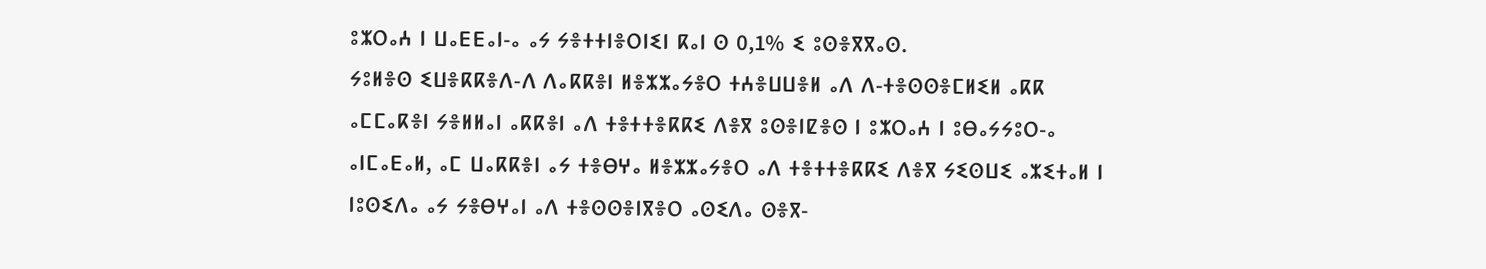ⵓⵣⵔⴰⵄ ⵏ ⵡⴰⴹⴹⴰⵏ-ⴰ ⴰⵢ ⵢⴻⵜⵜⵏⴻⵔⵏⵉⵏ ⴽⴰⵏ ⵙ 0,1% ⵉ ⵓⵙⴻⴳⴳⴰⵙ.
ⵢⵓⵍⴻⵙ ⵉⵡⴻⴽⴽⴻⴷ-ⴷ ⴷⴰⴽⴽⴻⵏ ⵍⴻⵣⵣⴰⵢⴻⵔ ⵜⵄⴻⵡⵡⴻⵍ ⴰⴷ ⴷ-ⵜⴻⵙⵙⴻⵎⵍⵉⵍ ⴰⴽⴽ ⴰⵎⵎⴰⴽⴻⵏ ⵢⴻⵍⵍⴰⵏ ⴰⴽⴽⴻⵏ ⴰⴷ ⵜⴻⵜⵜⴻⴽⴽⵉ ⴷⴻⴳ ⵓⵙⴻⵏⵇⴻⵙ ⵏ ⵓⵣⵔⴰⵄ ⵏ ⵓⴱⴰⵢⵢⵓⵔ-ⴰ ⴰⵏⵎⴰⴹⴰⵍ, ⴰⵎ ⵡⴰⴽⴽⴻⵏ ⴰⵢ ⵜⴻⴱⵖⴰ ⵍⴻⵣⵣⴰⵢⴻⵔ ⴰⴷ ⵜⴻⵜⵜⴻⴽⴽⵉ ⴷⴻⴳ ⵢⵉⵙⵡⵉ ⴰⵣⵉⵜⴰⵍ ⵏ ⵏⵓⵙⵉⴷⴰ ⴰⵢ ⵢⴻⴱⵖⴰⵏ ⴰⴷ ⵜⴻⵙⵙⴻⵏⴳⴻⵔ ⴰⵙⵉⴷⴰ ⵙⴻⴳ-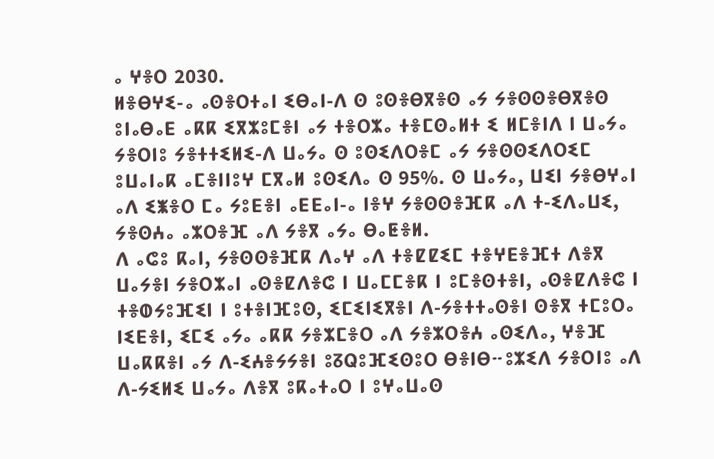ⴰ ⵖⴻⵔ 2030.
ⵍⴻⴱⵖⵉ-ⴰ ⴰⵙⴻⵔⵜⴰⵏ ⵉⴱⴰⵏ-ⴷ ⵙ ⵓⵙⴻⴱⴳⴻⵙ ⴰⵢ ⵢⴻⵙⵙⴻⴱⴳⴻⵙ ⵓⵏⴰⴱⴰⴹ ⴰⴽⴽ ⵉⴳⵣⵓⵎⴻⵏ ⴰⵢ ⵜⴻⵔⵣⴰ ⵜⴻⵎⵙⴰⵍⵜ ⵉ ⵍⵎⴻⵏⴷ ⵏ ⵡⴰⵢⴰ ⵢⴻⵔⵏⵓ ⵢⴻⵜⵜⵉⵍⵉ-ⴷ ⵡⴰⵢⴰ ⵙ ⵓⵙⵉⴷⵔⴻⵎ ⴰⵢ ⵢⴻⵙⵙⵉⴷⵔⵉⵎ ⵓⵡⴰⵏⴰⴽ ⴰⵎⴻⵏⵏⵓⵖ ⵎⴳⴰⵍ ⵓⵙⵉⴷⴰ ⵙ 95%. ⵙ ⵡⴰⵢⴰ, ⵡⵉⵏ ⵢⴻⴱⵖⴰⵏ ⴰⴷ ⵉⵥⴻⵔ ⵎⴰ ⵢⵓⴹⴻⵏ ⴰⴹⴹⴰⵏ-ⴰ ⵏⴻⵖ ⵢⴻⵙⵙⴻⴼⴽ ⴰⴷ ⵜ-ⵉⴷⴰⵡⵉ, ⵢⴻⵙⵄⴰ ⴰⵣⵔⴻⴼ ⴰⴷ ⵢⴻⴳ ⴰⵢⴰ ⴱⴰⵟⴻⵍ.
ⴷ ⴰⵛⵓ ⴽⴰⵏ, ⵢⴻⵙⵙⴻⴼⴽ ⴷⴰⵖ ⴰⴷ ⵜⴻⵇⵇⵉⵎ ⵜⴻⵖⴹⴻⴼⵜ ⴷⴻⴳ ⵡⴰⵢⴻⵏ ⵢⴻⵔⵣⴰⵏ ⴰⵙⴻⵇⴷⴻⵛ ⵏ ⵡⴰⵎⵎⴻⴽ ⵏ ⵓⵎⴻⵙⵜⴻⵏ, ⴰⵙⴻⵇⴷⴻⵛ ⵏ ⵜⴻⵀⵢⵓⴼⵉⵏ ⵏ ⵓⵜⴻⵏⴼⵓⵙ, ⵉⵎⵉⵏⵉⴳⴻⵏ ⴷ-ⵢⴻⵜⵜⴰⵙⴻⵏ ⵙⴻⴳ ⵜⵎⵓⵔⴰ ⵏⵉⴹⴻⵏ, ⵉⵎⵉ ⴰⵢⴰ ⴰⴽⴽ ⵢⴻⵣⵎⴻⵔ ⴰⴷ ⵢⴻⵣⵔⴻⵄ ⴰⵙⵉⴷⴰ, ⵖⴻⴼ ⵡⴰⴽⴽⴻⵏ ⴰⵢ ⴷ-ⵉⵄⴻⵢⵢⴻⵏ ⵓⵒⵕⵓⴼⵉⵙⵓⵔ ⴱⴻⵏⴱⵧⵓⵣⵉⴷ ⵢⴻⵔⵏⵓ ⴰⴷ ⴷ-ⵢⵉⵍⵉ ⵡⴰⵢⴰ ⴷⴻⴳ ⵓⴽⴰⵜⴰⵔ ⵏ ⵓⵖⴰⵡⴰⵙ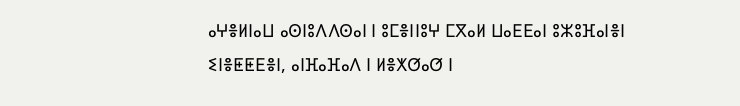ⴰⵖⴻⵍⵏⴰⵡ ⴰⵙⵏⵓⴷⴷⵙⴰⵏ ⵏ ⵓⵎⴻⵏⵏⵓⵖ ⵎⴳⴰⵍ ⵡⴰⴹⴹⴰⵏ ⵓⵣⵓⴼⴰⵏⴻⵏ ⵉⵏⴻⵟⵟⴹⴻⵏ, ⴰⵏⴼⴰⴼⴰⴷ ⵏ ⵍⴻⵅⵚⴰⵚ ⵏ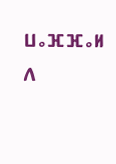ⵡⴰⴼⴼⴰⵍ ⴷ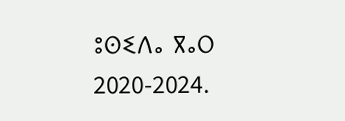ⵓⵙⵉⴷⴰ ⴳⴰⵔ 2020-2024.